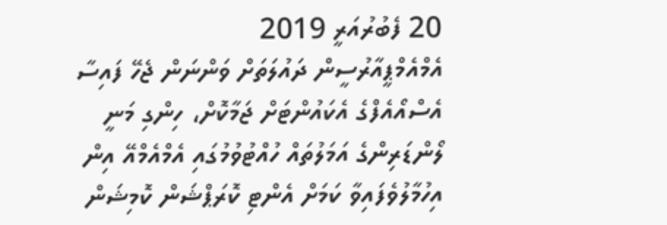20 ފެބުރުއަރީ 2019
އެމްއެމްޕީއާރުސީން ދައުލަތަށް ވަންނަން ޖެހޭ ފައިސާ އެސްއޯއެފްގެ އެކައުންޓަށް ޖަމާކޮށް، ހިންގި މަނީ ލޯންޑަރިންގެ އަމަލުތައް ހުއްޓުވުމުގައި އެމްއެމްއޭ އިން އިހުމާލުވެފައިވާ ކަމަށް އެންޓި ކޮރަޕްޝަން ކޮމިޝަން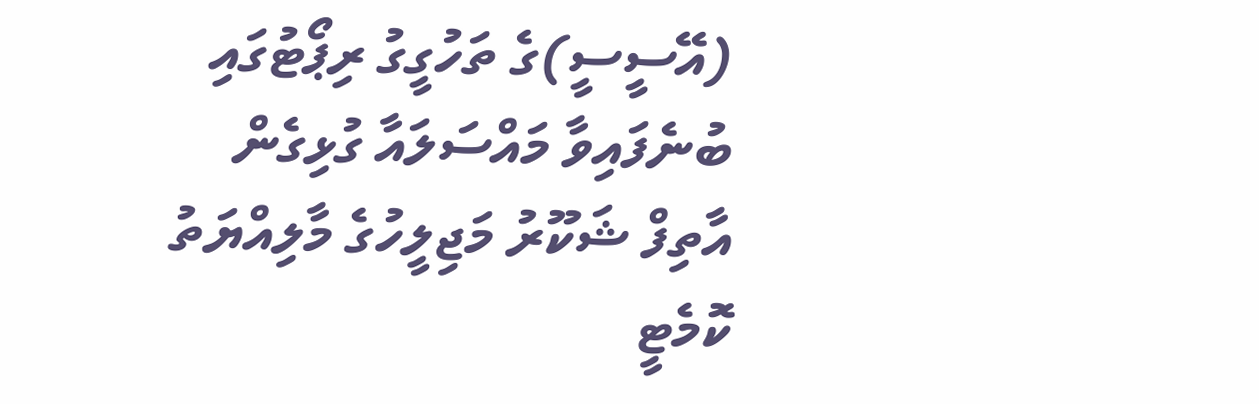(އޭސީސީ)ގެ ތަހުގީގު ރިޕޯޓުގައި ބުނެފައިވާ މައްސަލައާ ގުޅިގެން އާތިފް ޝަކޫރު މަޖިލީހުގެ މާލިއްޔަތު ކޮމެޓީ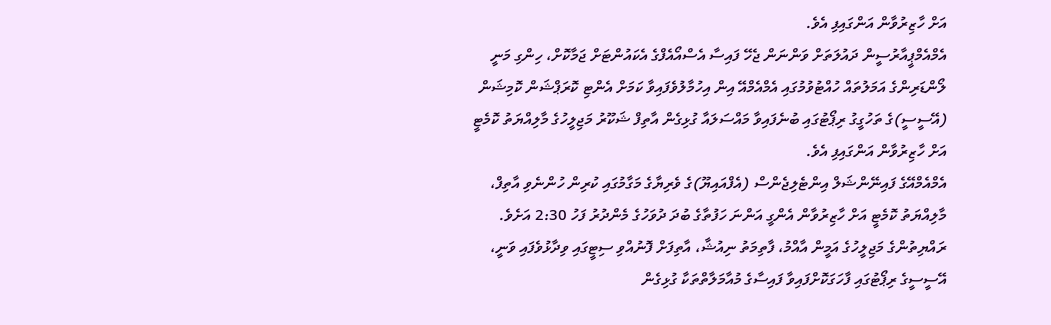އަށް ހާޒިރުވާން އަންގައިފި އެވެ.
އެމްއެމްޕީއާރުސީން ދައުލަތަށް ވަންނަން ޖެހޭ ފައިސާ އެސްއޯއެފްގެ އެކައުންޓަށް ޖަމާކޮށް، ހިންގި މަނީ ލޯންޑަރިންގެ އަމަލުތައް ހުއްޓުވުމުގައި އެމްއެމްއޭ އިން އިހުމާލުވެފައިވާ ކަމަށް އެންޓި ކޮރަޕްޝަން ކޮމިޝަން (އޭސީސީ)ގެ ތަހުގީގު ރިޕޯޓުގައި ބުނެފައިވާ މައްސަލައާ ގުޅިގެން އާތިފް ޝަކޫރު މަޖިލީހުގެ މާލިއްޔަތު ކޮމެޓީ އަށް ހާޒިރުވާން އަންގައިފި އެވެ.
އެމްއެމްއޭގެ ފައިނޭންޝަލް އިންޓެލިޖެންސް (އެފްއައިޔޫ)ގެ ވެރިޔާގެ މަގާމުގައި ކުރިން ހުންނެވި އާތިފް، މާލިއްޔަތު ކޮމެޓީ އަށް ހާޒިރުވާން އެންގީ އަންނަ ހަފުތާގެ ބުދަ ދުވަހުގެ މެންދުރު ފަހު 2:30 އަށެވެ.
ރައްޔިތުންގެ މަޖިލީހުގެ އަމީން އާއްމު، ފާތިމަތު ނިއުޝާ، އާތިފަށް ފޮނުއްވި ސިޓީގައި ވިދާޅުވެފައި ވަނީ، އޭސީސީގެ ރިޕޯޓުގައި ފާހަގަކޮށްފައިވާ ފައިސާގެ މުއާމަލާތްތަކާ ގުޅިގެން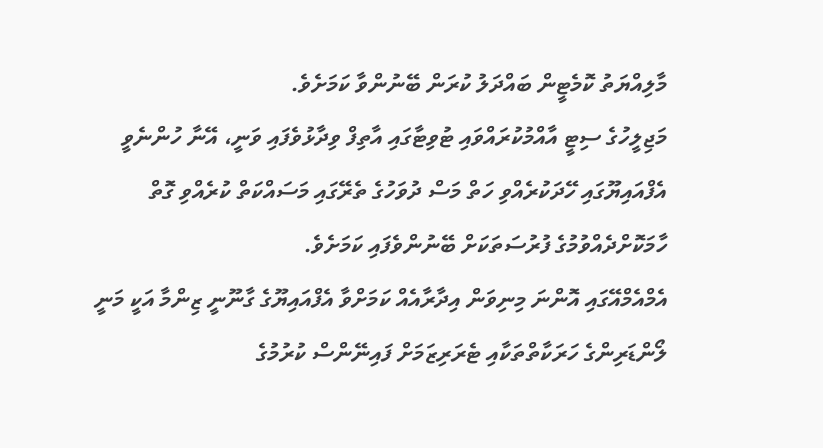މާލިއްޔަތު ކޮމެޓީން ބައްދަލު ކުރަން ބޭނުންވާ ކަމަށެވެ.
މަޖިލީހުގެ ސިޓީ އާއްމުކުރައްވައި ޓުވިޓާގައި އާތިފް ވިދާޅުވެފައި ވަނީ، އޭނާ ހުންނެވީ އެފްއައިޔޫގައި ހޭދަކުރެއްވި ހަތް މަސް ދުވަހުގެ ތެރޭގައި މަސައްކަތް ކުރެއްވި ގޮތް ހާމަކޮށްދެއްވުމުގެ ފުރުސަތަކަށް ބޭނުންވެފައި ކަމަށެވެ.
އެމްއެމްއޭގައި އޮންނަ މިނިވަން އިދާރާއެއް ކަމަށްވާ އެފްއައިޔޫގެ ގާނޫނީ ޒިންމާ އަކީ މަނީ ލޯންޑަރިންގެ ހަރަކާތްތަކާއި ޓެރަރިޒަމަށް ފައިނޭންސް ކުރުމުގެ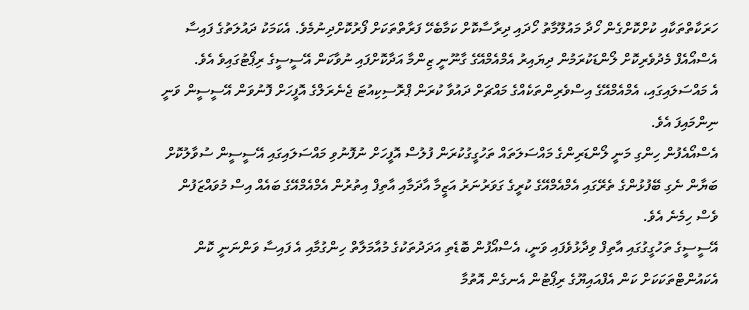ހަރަކާތްތަކާއި ކުށްކޮށްގެން ހޯދާ މައުލޫމާތު ހޯދައި ދިރާސާކޮށް ކަމާބެހޭ ފަރާތްތަކަށް ފޯރުކޮށްދިނުމެވެ. އެކަމަކު ދައުލަތުގެ ފައިސާ އެސްއޯއެފް މެދުވެރިކޮށް ލޯންޑަކުރަމުން ދިޔައިރު އެމްއެމްއޭގެ ގާނޫނީ ޒިންމާ އަދާކޮށްފައި ނުވާކަން އޭސީސީގެ ރިޕޯޓުގައިވެ އެވެ.
އެ މައްސަލައިގައި، އެމްއެމްއޭގެ އިސްވެރިންތަކެއްގެ މައްޗަށް ދައުވާ ކުރަން ޕްރޮސިކިއުޓަ ޖެނެރަލްގެ އޮފީހަށް ފޮނުވަން އޭސީސީން ވަނީ ނިންމައިފަ އެވެ.
އެސްއޯއެފުން ހިންގި މަނީ ލޯންޑަރިންގެ މައްސަލަތައް ތަހުގީގުކުރަން ފުލުސް އޮފީހަށް ނުފޮނުވި މައްސަލައިގައި އޭސީސީން ސުވާލުކޮށް ބަޔާން ނެގި ބޭފުޅުންގެ ތެރޭގައި އެމްއެމްއޭގެ ކުރީގެ ގަވަރުނަރު އަޒީމާ އާދަމާއި އާތިފް އިތުރުން އެމްއެމްއޭގެ ބައެއް އިސް މުވައްޒަފުން ވެސް ހިމެނެ އެވެ.
އޭސީސީގެ ތަހުގީގުގައި އާތިފް ވިދާޅުވެފައި ވަނީ، އެސްއޯފުން ބޮޑެތި އަދަދުތަކުގެ މުއާމަލާތް ހިންގުމާއި އެ ފައިސާ ވަންނަނީ ކޮން އެކައުންޓްތަކަކަށް ކަން އެފްއައިޔޫގެ ރިޕޯޓުން އެނގެން އޮތުމާ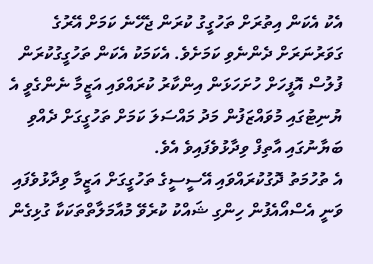އެކު އެކަން އިތުރަށް ތަހުގީގު ކުރަން ޖެހޭނެ ކަމަށް އޭރުގެ ގަވަރުނަރަށް ދެންނެވި ކަމަށެވެ. އެކަމަކު އެކަން ތަހުގީގުކުރަން ފުލުސް އޮފީހަށް ހުށަހަޅަން އިންކާރު ކުރައްވައި އަޒީމާ ނެންގެވީ އެ ޔުނިޓުގައި މުވައްޒަފުން މަދު މައްސަލަ ކަމަށް ތަހުގީގަށް ދެއްވި ބަޔާނުގައި އާތިފް ވިދާޅުވެފައިވެ އެވެ.
އެ ތުހުމަތު ދޮގުކުރައްވައި އޭސީސީގެ ތަހުގީގަށް އަޒީމާ ވިދާޅުވެފައި ވަނީ އެސްއޯއެފުން ހިންގި ޝައްކު ކުރެވޭ މުއާމަލާތްތަކަކާ ގުޅިގެން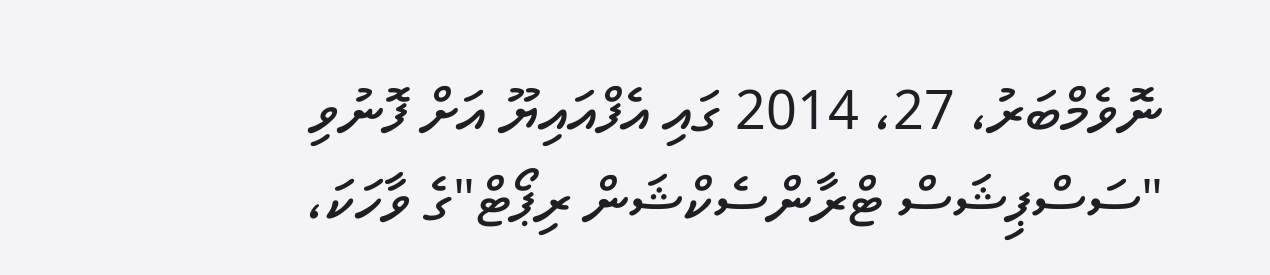ނޮވެމްބަރު، 27، 2014 ގައި އެފްއައިޔޫ އަށް ފޮނުވި "ސަސްޕިޝަސް ޓްރާންސެކްޝަން ރިޕޯޓް"ގެ ވާހަކަ،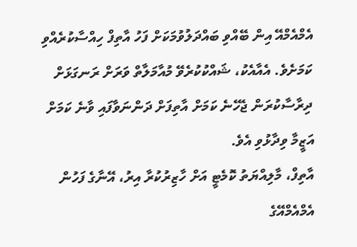އެމްއެމްއޭ އިން ބޭއްވި ބައްދަލުވުމަކަށް ފަހު އާތިފް ހިއްސާކުރެއްވި ކަމަށެވެ. އެއާއެކު، ޝައްކުކުރެވޭ މުއާމަލާތް ވަރަށް ރަނގަޅަށް ދިރާސާކުރަން ޖެހޭނެ ކަމަށް އާތިފަށް ދަންނަވާފައި ވާނެ ކަމަށް އަޒީމާ ވިދާޅުވި އެވެ.
އާތިފް، މާލިއްޔަތު ކޮމެޓީ އަށް ހާޒިރުކުރާ އިރު، އޭނާގެ ފަހުން އެމްއެމްއޭގެ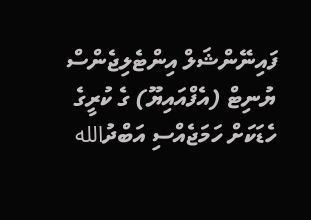ފައިނޭންޝަލް އިންޓެލިޖެންސް ޔުނިޓް (އެފްއައިޔޫ) ގެ ކުރީގެ ހެޑަކަށް ހަމަޖެއްސި އަބްދުالله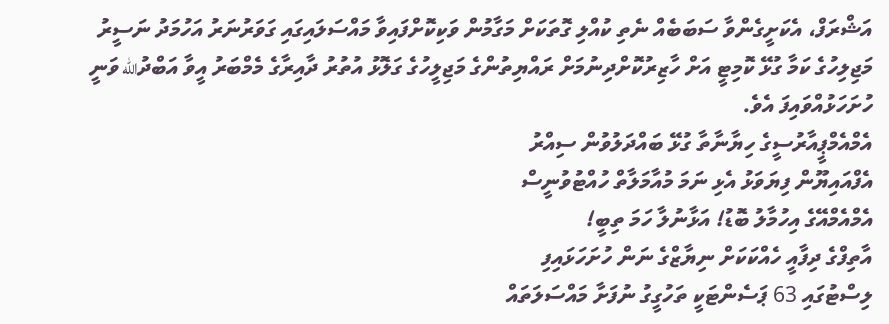އަޝްރަފް، އެކަށީގެންވާ ސަބަބެއް ނެތި ކުއްލި ގޮތަކަށް މަގާމުން ވަކިކޮށްފައިވާ މައްސަލައިގައި ގަވަރުނަރު އަހުމަދު ނަސީރު މަޖިލިހުގެ ކަމާ ގުޅޭ ކޮމިޓީ އަށް ހާޒިރުކޮށްދިނުމަށް ރައްޔިތުންގެ މަޖިލީހުގެ ގަލޮޅު އުތުރު ދާއިރާގެ މެމްބަރު އީވާ އަބްދުالله ވަނީ ހުށަހަޅުއްވައިފަ އެވެ.
އެމްއެމްޕީއާރުސީގެ ހިޔާނާތާ ގުޅޭ ބައްދަލުވުން ސިއްރު
އެފްއައިޔޫން ފިޔަވަޅު އެޅި ނަމަ މުއާމަލާތް ހުއްޓުވުނީސް
އެމްއެމްއޭގެ އިހުމާލު ބޮޑު! އަޅާނުލާ ހަމަ ތިބީ!
އާތިފްގެ ދިފާއީ ހެއްކަކަށް ނިޔާޒްގެ ނަން ހުށަހަޅައިފި
ލިސްޓުގައި 63 ޕަސެންޓަކީ ތަހުގީގު ނުފަށާ މައްސަލަތައް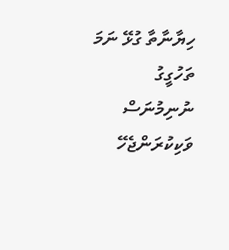ހިޔާނާތާ ގުޅޭ ނަމަ ތަހުގީގު ނުނިމުނަސް ވަކިކުރަންޖެހޭ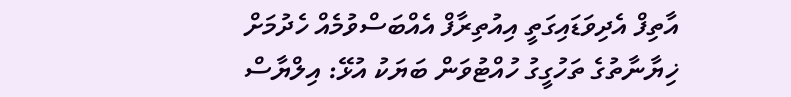އާތިފް އެދިވަޑައިގަތީ އިއުތިރާފް އެއްބަސްވުމެއް ހެދުމަށް
ޚިޔާނާތުގެ ތަހުގީގު ހުއްޓުވަން ބަޔަކު އުޅޭ: އިލްޔާސް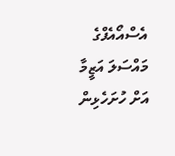އެސްއޯއެފްގެ މައްސަލަ އަޒީމާ އަށް ހުށަހެޅިން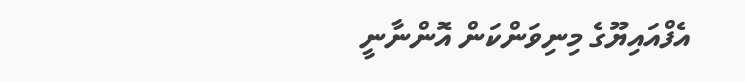އެފްއައިޔޫގެ މިނިވަންކަން އޮންނާނީ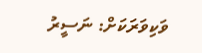ވަކިވަރަކަށް: ނަސީރު